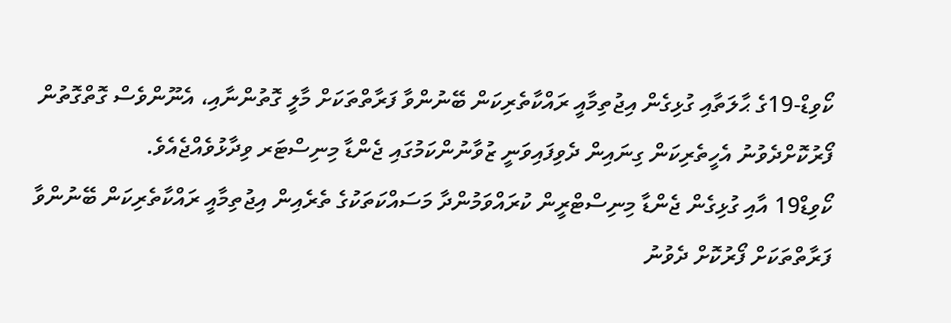ކޯވިޑް-19ގެ ޙާލަތާއި ގުޅިގެން އިޖުތިމާއީ ރައްކާތެރިކަން ބޭނުންވާ ފަރާތްތަކަށް މާލީ ގޮތުންނާއި، އެނޫންވެސް ގޮތްގޮތުން ފޯރުކޮށްދެވުނު އެހީތެރިކަން ގިނައިން ދެވިފައިވަނީ ޒުވާނުންކަމުގައި ޖެންޑާ މިނިސްޓަރ ވިދާޅުވެއްޖެއެވެ.
ކޯވިޑް19 އާއި ގުޅިގެން ޖެންޑާ މިނިސްޓްރީން ކުރައްވަމުންދާ މަސައްކަތަކުގެ ތެރެއިން އިޖުތިމާއީ ރައްކާތެރިކަން ބޭނުންވާ ފަރާތްތަކަށް ފޯރުކޮށް ދެވުނު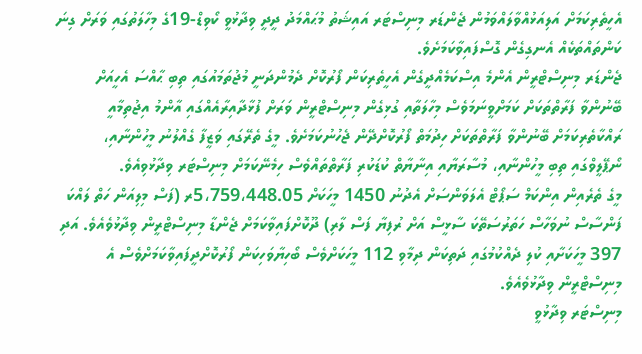އެހީތެރިކަމަށް އަލިއަޅުއްވާލައްވަމުން ޖެންޑަރ މިނިސްޓަރ އައިޝަތު މުޙައްމަދު ދީދީ ވިދާޅުވީ ކޯވިޑް-19ގެ މިހާލަތުގައި ވަރަށް ގިނަ ކަންތައްތަކެއް އެނގިގެން ގޮސްފައިވާކަމަށެވެ.
ޖެންޑަރ މިނިސްޓްރީން އެންމެ އިސްކަމެއްދީގެން އެހީތެރިކަން ފޯރުކޮށް ދެމުންދަނީ މުޖުތަމައުގައި ތިބި ޙާއްސަ އެހީއަށް ބޭނުންވާ ފަރާތްތަކަށް ކަމަށްވީނަމަވެސް މިހާލަތާއި ގުޅިގެން މިނިސްޓްރީން ވަރަށް ފުޅާދާއިރާއެއްގައި އާންމު އިޖުތިމާއީ ރައްކާތެރިކަމަށް ބޭނުންވާ ފަރާތްތަކަށް ހިދުމަތް ފޯރުކޮށްދޭން ޖެހުނުކަމަށެވެ. މީގެ ތެރޭގައި ވަޒީފާ ގެއްލުނު މީހުންނާއި، ނޯޕޭލީވްގައި ތިބި މީހުންނާއި، މުސާރަޔާއި އިނާޔާތް ކުޑަކުރި ފަރާތްތައްވެސް ހިމެނޭކަމަށް މިނިސްޓަރ ވިދާޅުވިއެވެ.
މީގެ ތެރެއިން އިންކަމް ސަޕޯޓް އެލަވަންސަށް އެދުނު 1450 މީހަކަށް 5،759،448.05ރ (ފަސް މިލިއަން ހަތް ލައްކަ ފަންސާސް ނުވަހާސް ހަތަރުސަތޭކަ ސާޅީސް އަށް ރުފިޔާ ފަސް ލާރި) ދޫކޮށްފައިވާކަމަށް ޖެންޑާ މިނިސްޓްރީން ވިދާޅުވެއެވެ. އަދި 397 މީހަކަށާއި ކުލި ދެއްކުމުގައި ދަތިކަން ދިމާވި 112 މީހަކަށްވެސް ބޯހިޔާވަހިކަން ފޯރުކޮށްދީފައިވާކަމަށްވެސް އެ މިނިސްޓްރީން ވިދާޅުވެއެވެ.
މިނިސްޓަރ ވިދާޅުވީ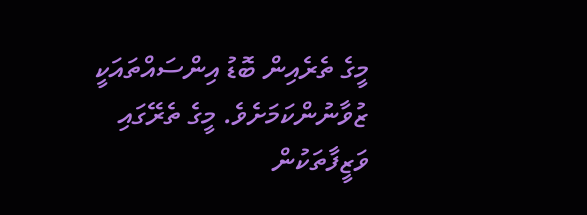މީގެ ތެރެއިން ބޮޑު އިންސައްތައަކީ ޒުވާނުންކަމަށެވެ. މީގެ ތެރޭގައި ވަޒީފާތަކުން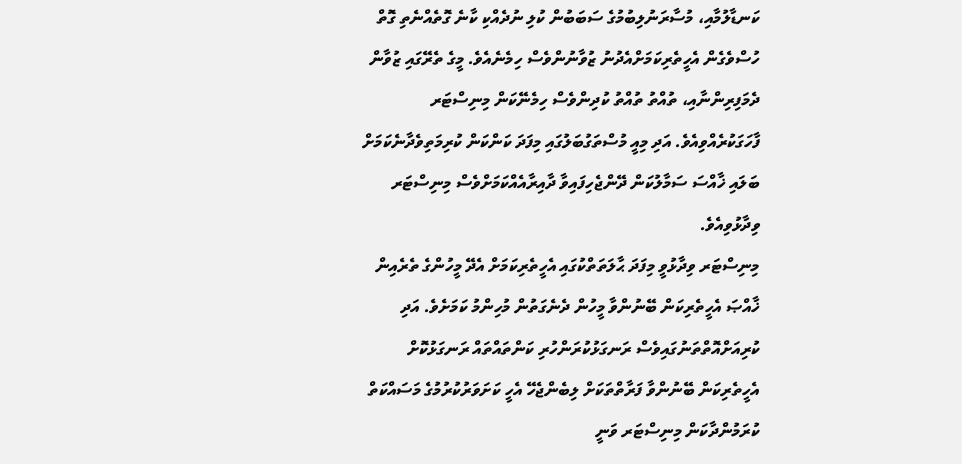ކަނޑާލުމާއި، މުސާރަނުލިބުމުގެ ސަބަބުން ކުލި ނުދެއްކި ކާނެ ގޮތެއްނެތި ގޮތް ހުސްވެގެން އެހީތެރިކަމަށްއެދުނު ޒުވާނުންވެސް ހިމެނެއެވެ. މީގެ ތެރޭގައި ޒުވާން ދެމަފިރިންނާއި، ތުއްތު ތުއްތު ކުދިންވެސް ހިމެނޭކަން މިނިސްޓަރ ފާހަގަކުރެއްވިއެވެ. އަދި މިއީ މުސްތަގުބަލުގައި މިފަދަ ކަންކަން ކުރިމަތިވެދާނެކަމަށް ބަލައި ޚާއްސަ ސަމާލުކަން ދޭންޖެހިފައިވާ ދާއިރާއެއްކަމަށްވެސް މިނިސްޓަރ ވިދާޅުވިއެވެ.
މިނިސްޓަރ ވިދާޅުވީ މިފަދަ ޙާލަތަތްކުގައި އެހީތެރިކަމަށް އެދޭ މީހުންގެ ތެރެއިން ޚާއްޞަ އެހީތެރިކަން ބޭނުންވާ މީހުން ދެނެގަތުން މުހިންމު ކަމަށެވެ. އަދި ކުރިއަށްއޮތްތަނުގައިވެސް ރަނގަޅުކުރަންހުރި ކަންތައްތައް ރަނގަޅުކޮށް އެހީތެރިކަން ބޭނުންވާ ފަރާތްތަކަށް ލިބެންޖެހޭ އެހީ ކަށަވަރުކުރުމުގެ މަސައްކަތް ކުރަމުންދާކަން މިނިސްޓަރ ވަނީ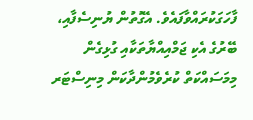ފާހަގަކުރައްވާފައެވެ. އެގޮތުން ޔުނިސެފާއި، ބޭރުގެ އެކި ޖަމްއިއްޔާތަކާއި ގުޅިގެން މިމަސައްކަތް ކުރެވެމުންދާކަން މިނިސްޓަރ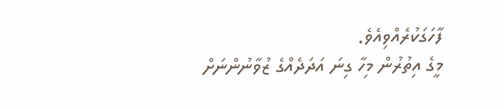ފާހަގަކުރެއްވިއެވެ.
މީގެ އިތުރުން މިހާ ގިނަ އަދަދެއްގެ ޒުވާނުންނަށް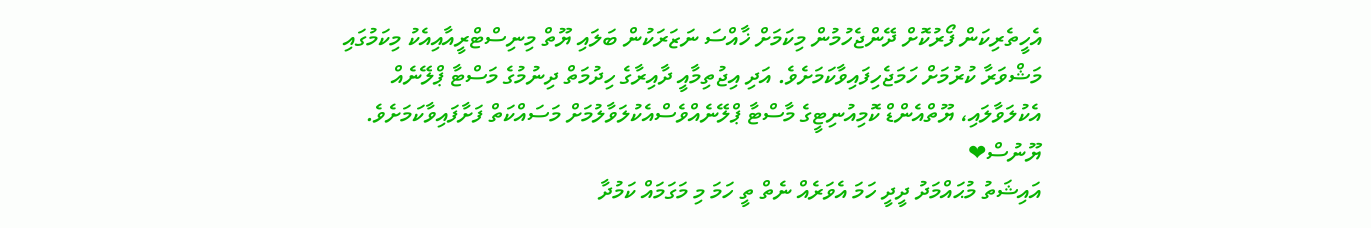އެހީތެރިކަން ފޯރުކޮށް ދޭންޖެހުމުން މިކަމަށް ޚާއްސަ ނަޒަރަކުން ބަލައި ޔޫތް މިނިސްޓްރީއާއިއެކު މިކަމުގައި މަޝްވަރާ ކުރުމަށް ހަމަޖެހިފައިވާކަމަށެވެ. އަދި އިޖުތިމާއީ ދާއިރާގެ ހިދުމަތް ދިނުމުގެ މަސްޓާ ޕްލޭނެއް އެކުލަވާލައި، ޔޫތްއެންޑް ކޮމިއުނިޓީގެ މާސްޓާ ޕްލޭނެއްވެސްއެކުލަވާލުމަށް މަސައްކަތް ފަށާފައިވާކަމަށެވެ.
ޔޫނުސް❤
އައިޝަތު މުޙައްމަދު ދީދީ ހަމަ އެވަރެއް ނެތް ތީ ހަމަ މި މަގަމައް ކަމުދާ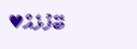ބޭފުޅެއް♥